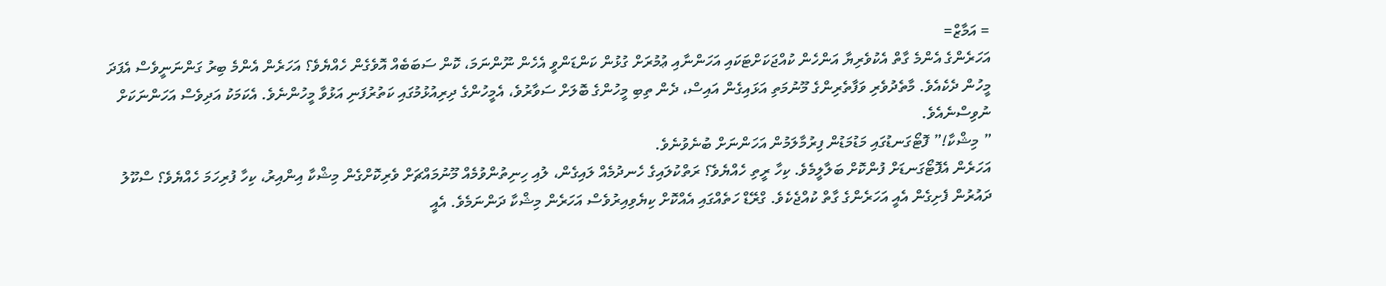= އަމާޒް=
އަހަރެންގެ އެންމެ ގާތް އެކުވެރިޔާ އަންހެން ކުއްޖަކަށްޓަކައި އަހަންނާއި ޢުމުރަށް ގުޅުން ކަންޑަންވީ އެހެން ނޫންނަމަ، ކޮން ސަބަބެއް އޮވެގެން ހެއްޔެވެ؟ އަހަރެން އެންމެ ބިރު ގަންނަނީވެސް އެފަދަ މީހުން ދެކެއެވެ. މާތެދުވެރި ވަފާތެރިންގެ މޫނުމަތި އަޅައިގެން އައިސް، ދެން ތިބި މީހުންގެ ބޮލަށް ސަވާރުވެ، އެމީހުންގެ ދިރިއުޅުމުގައި ކަތުރުފަނި އަޅުވާ މީހުންނެވެ. އެކަމަކު އަދިވެސް އަހަންނަކަށް ނުވިސްނެއެވެ.
” މިޝްކާ!” ފޮޓޯގަނޑުގައި މަޑުމަޑުން ފިރުމާލަމުން އަހަންނަށް ބުނެވުނެވެ.
އަހަރެން އެފޮޓޯގަނޑަށް ފުންކޮށް ބަލާލީމެވެ. ކިހާ ރީތި ހެއްޔެވެ؟ ރަތްކުލައިގެ ހެނދުމެއް ލައިގެން، ލުއި ހިނިތުންވުމެއް މޫނުމައްޗަށް ވެރިކޮށްގެން މިޝްކާ އިންއިރު، ކިހާ ފުރިހަމަ ހެއްޔެވެ؟ ސްކޫލު ދައުރުން ފެށިގެން އެއީ އަހަރެންގެ ގާތް ކުއްޖެކެވެ. ގްރޭޑް ހަތެއްގައި އެއްކޮށް ކިޔެވިއިރުވެސް އަހަރެން މިޝްކާ ދަންނަމެވެ. އެއީ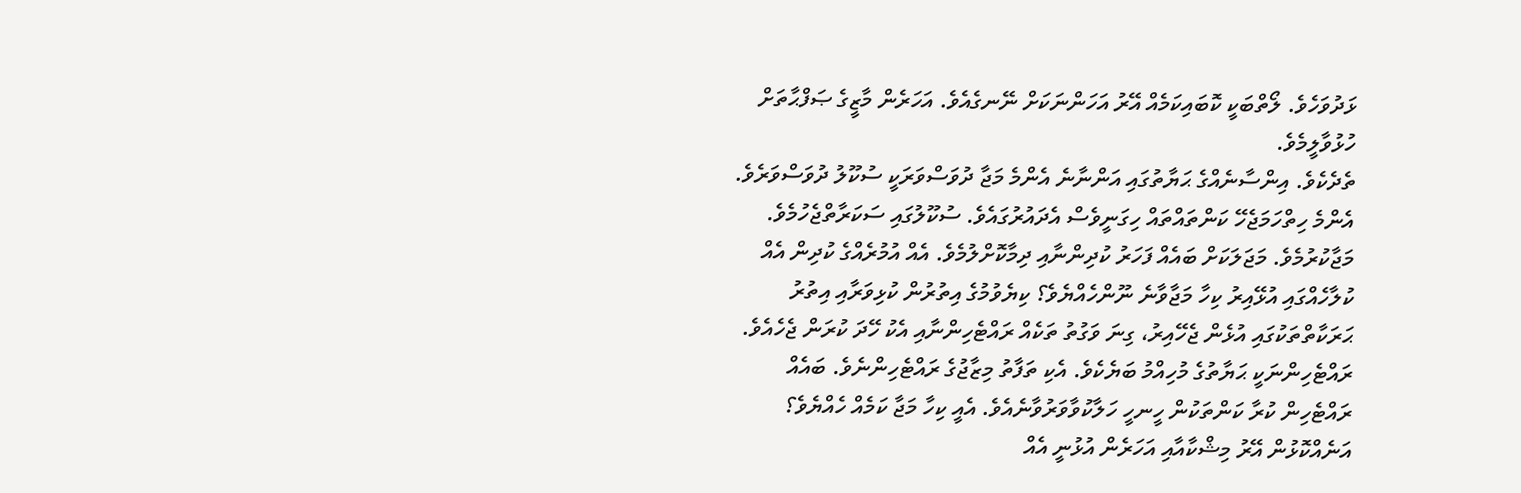ޅަދުވަހެވެ. ލޯތްބަކީ ކޮބައިކަމެއް އޭރު އަހަންނަކަށް ނޭނގެއެވެ. އަހަރެން މާޒީގެ ޞަފްޙާތަށް ހުޅުވާލީމެވެ.
ތެދެކެވެ. އިންސާނެއްގެ ޙަޔާތުގައި އަންނާނެ އެންމެ މަޖާ ދުވަސްވަރަކީ ސުކޫލު ދުވަސްވަރެވެ. އެންމެ ހިތްހަމަޖެހޭ ކަންތައްތައް ހިގަނީވެސް އެދައުރުގައެވެ. ސުކޫލުގައި ސަކަރާތްޖެހުމެވެ. މަޖާކުރުމެވެ. މަޖަލަކަށް ބައެއް ފަހަރު ކުދިންނާއި ދިމާކޮށްލުމެވެ. އެއް އުމުރެއްގެ ކުދިން އެއް ކުލާހެއްގައި އުޅޭއިރު ކިހާ މަޖާވާނެ ނޫންހެއްޔެވެ؟ ކިޔެވުމުގެ އިތުރުން ކުޅިވަރާއި އިތުރު ޙަރަކާތްތަކުގައި އުޅެން ޖެހޭއިރު، ގިނަ ވަގުތު ތަކެއް ރައްޓެހިންނާއި އެކު ހޭދަ ކުރަން ޖެހެއެވެ. ރައްޓެހިންނަކީ ޙަޔާތުގެ މުހިއްމު ބަޔެކެވެ. އެކި ތަފާތު މިޒާޖުގެ ރައްޓެހިންނެވެ. ބައެއް ރައްޓެހިން ކުރާ ކަންތަކުން ހީނހީ ހަލާކުވާވަރުވާނެއެވެ. އެއީ ކިހާ މަޖާ ކަމެއް ހެއްޔެވެ؟ އަނެއްކޮޅުން އޭރު މިޝްކާއާއި އަހަރެން އުޅުނީ އެއް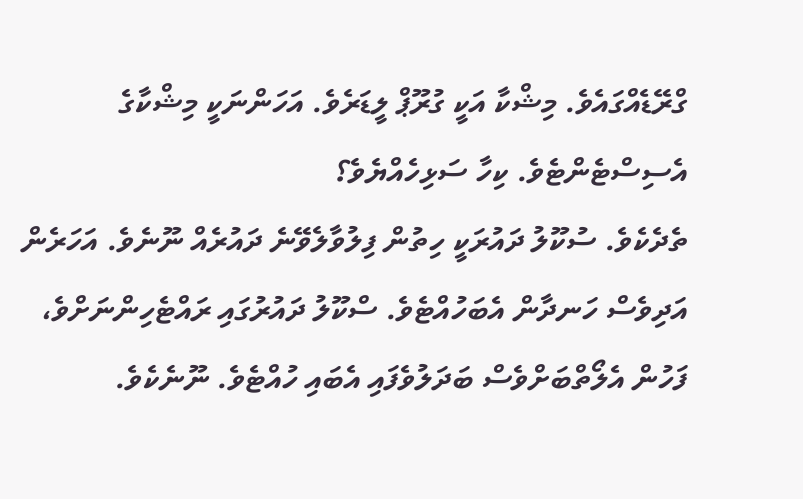ގްރޭޑެއްގައެވެ. މިޝްކާ އަކީ ގުރޫޕް ލީޑަރެވެ. އަހަންނަކީ މިޝްކާގެ އެސިސްޓެންޓެވެ. ކިހާ ސަޅިހެއްޔެވެ؟
ތެދެކެވެ. ސުކޫލު ދައުރަކީ ހިތުން ފިލުވާލެވޭނެ ދައުރެއް ނޫނެވެ. އަހަރެން އަދިވެސް ހަނދާން އެބަހުއްޓެވެ. ސްކޫލު ދައުރުގައި ރައްޓެހިންނަށްވެ، ފަހުން އެލޯތްބަށްވެސް ބަދަލުވެފައި އެބައި ހުއްޓެވެ. ނޫނެކެވެ.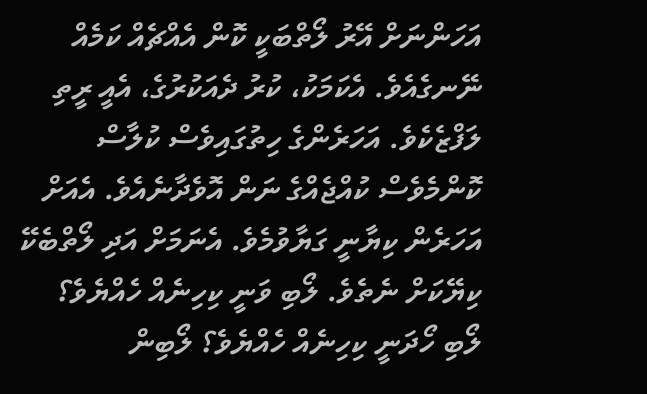އަހަންނަށް އޭރު ލޯތްބަކީ ކޮން އެއްޗެއް ކަމެއް ނޭނގެއެވެ. އެކަމަކު، ކުރު ދެއަކުރުގެ، އެއީ ރީތި ލަފްޒެކެވެ. އަހަރެންގެ ހިތުގައިވެސް ކުލާސް ކޮންމެވެސް ކުއްޖެއްގެ ނަން އޮވެދާނެއެވެ. އެއަށް އަހަރެން ކިޔާނީ ގަޔާވުމެވެ. އެނަމަށް އަދި ލޯތްބެކޭ ކިޔޭކަށް ނެތެވެ. ލޯބި ވަނީ ކިހިނެއް ހެއްޔެވެ؟ ލޯބި ހޯދަނީ ކިހިނެއް ހެއްޔެވެ؟ ލޯބިން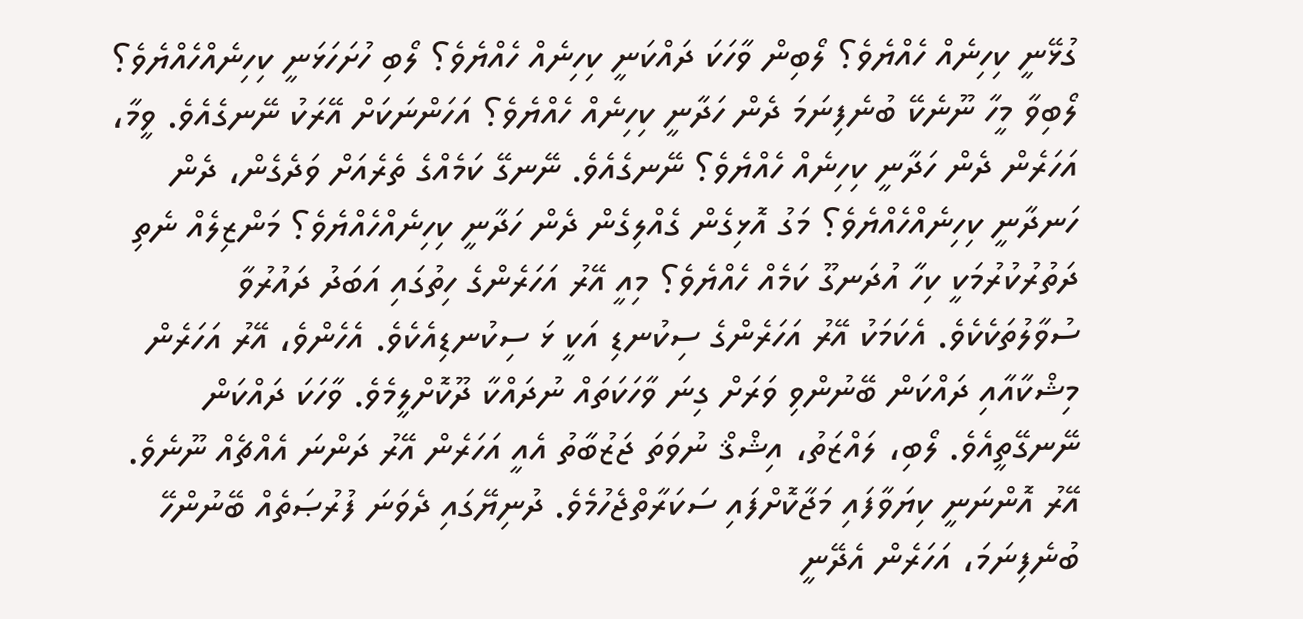ގުޅޭނީ ކިހިނެއް ހެއްޔެވެ؟ ލޯބިން ވާހަކަ ދައްކަނީ ކިހިނެއް ހެއްޔެވެ؟ ލޯބި ހުށަހަޅަނީ ކިހިނެއްހެއްޔެވެ؟ ލޯބިވާ މީހާ ނޫނެކޭ ބުނެފިނަމަ ދެން ހަދާނީ ކިހިނެއް ހެއްޔެވެ؟ އަހަންނަކަށް އޭރަކު ނޭނގެއެވެ. ވީމާ، އަހަރެން ދެން ހަދާނީ ކިހިނެއް ހެއްޔެވެ؟ ނޭނގެއެވެ. ނޭނގޭ ކަމެއްގެ ތެރެއަށް ވަދެގެން، ދެން ހަނދާނީ ކިހިނެއްހެއްޔެވެ؟ މަގު އޮޅިގެން ގެއްލިގެން ދެން ހަދާނީ ކިހިނެއްހެއްޔެވެ؟ މަންޒިލެއް ނެތި ދަތުރުކުރުމަކީ ކިހާ އުދަނގޫ ކަމެއް ހެއްޔެވެ؟ މިއީ އޭރު އަހަރެންގެ ހިތުގައި އަބަދު ދައުރުވާ ސުވާލުތަކެކެވެ. އެކަމަކު އޭރު އަހަރެންގެ ސިކުނޑި އަކީ ޅަ ސިކުނޑިއެކެވެ. އެހެންވެ، އޭރު އަހަރެން މިޝްކާއާއި ދައްކަން ބޭނުންވި ވަރަށް ގިނަ ވާހަކަތައް ނުދައްކާ ދޫކޮށްލީމެވެ. ވާހަކަ ދައްކަން ނޭނގޭތީއެވެ. ލޯބި، ލައްޒަތު، އިޝްޤް ނުވަތަ ޖަޒުބާތު އެއީ އަހަރެން އޭރު ދަންނަ އެއްޗެއް ނޫނެވެ. އޭރު އޮންނަނީ ކިޔަވާފައި މަޖާކޮށްފައި ސަކަރާތްޖެހުމެވެ. ދުނިޔޭގައި ދެވަނަ ފުރުޞަތެއް ބޭނުންހޭ ބުނެފިނަމަ، އަހަރެން އެދޭނީ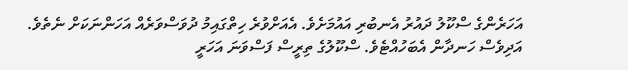އަހަރެންގެ ސްކޫލު ދައުރު އެނބުރި އައުމަށެވެ. އެއަށްވުރެ ހިތްގައިމު ދުވަސްވަރެއް އަހަންނަކަށް ނެތެވެ.
އަދިވެސް ހަނދާން އެބަހުއްޓެވެ. ސްކޫލުގެ ތިރީސް ފަސްވަނަ އަހަރީ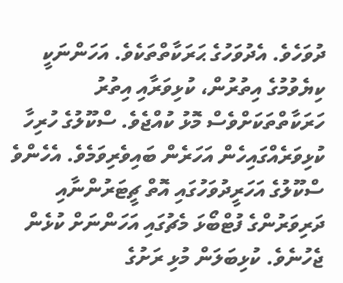ދުވަހެވެ. އެދުވަހުގެ ޙަރަކާތްތަކެވެ. އަހަންނަކީ ކިޔެވުމުގެ އިތުރުން، ކުޅިވަރާއި އިތުރު ހަރަކާތްތަކަށްވެސް މޮޅު ކުއްޖެވެ. ސްކޫލުގެ ހުރިހާ ކުޅިވަރެއްގައިހެން އަހަރެން ބައިވެރިވަމެވެ. އެހެންވެ ސްކޫލުގެ އަހަރީދުވަހުގައި އޮތް ޗީޓަރުންނާއި ދަރިވަރުންގެ ފުޓްބޯޅަ މެޗުގައި އަހަންނަށް ކުޅެން ޖެހުނެވެ. ކުޅިބަލަން މުޅި ރަށުގެ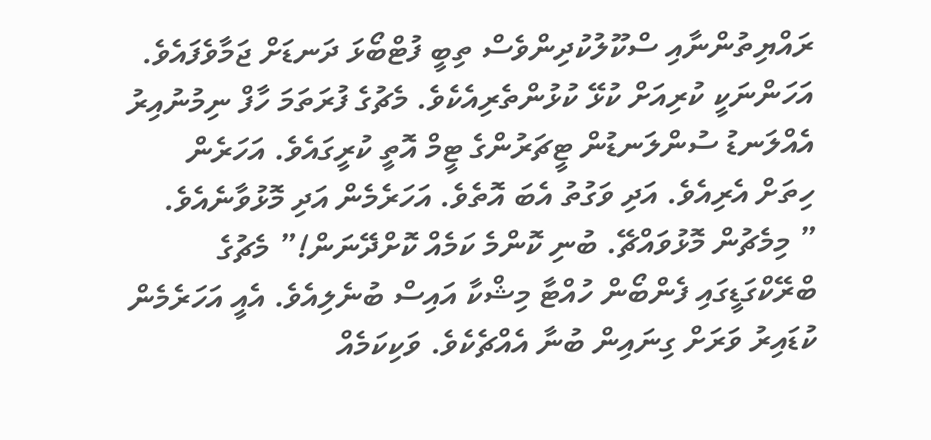ރައްޔިތުންނާއި ސްކޫލުކުދިންވެސް ތިބީ ފުޓްބޯޅަ ދަނޑަށް ޖަމާވެފައެވެ. އަހަންނަކީ ކުރިއަށް ކުޅޭ ކުޅުންތެރިއެކެވެ. މެޗުގެ ފުރަތަމަ ހާފް ނިމުނުއިރު އެއްލަނޑު ސުންލަނޑުން ޓީޗަރުންގެ ޓީމް އޮތީ ކުރީގައެވެ. އަހަރެން ހިތަށް އެރިއެވެ. އަދި ވަގުތު އެބަ އޮތެވެ. އަހަރެމެން އަދި މޮޅުވާނެއެވެ.
” މިމެޗުން މޮޅުވައްޗޭ. ބުނި ކޮންމެ ކަމެއް ކޮށްދޭނަން!” މެޗުގެ ބްރޭކްގަޑީގައި ފެންބޯން ހުއްޓާ މިޝްކާ އައިސް ބުނެލިއެވެ. އެއީ އަހަރެމެން ކުޑައިރު ވަރަށް ގިނައިން ބުނާ އެއްޗެކެވެ. ވަކިކަމެއް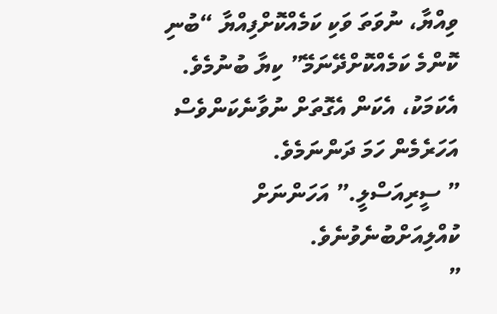ވިއްޔާ، ނުވަތަ ވަކި ކަމެއްކޮށްފިއްޔާ “ބުނި ކޮންމެ ކަމެއްކޮށްދޭނަމޭ” ކިޔާ ބުނުމެވެ. އެކަމަކު، އެކަން އެގޮތަށް ނުވާނެކަންވެސް އަހަރެމެން ހަމަ ދަންނަމެވެ.
” ސީރިއަސްލީ.” އަހަންނަށް ކުއްލިއަށްބުނެވުނެވެ.
”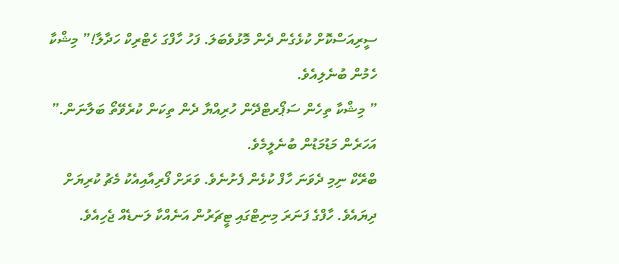ސީރިއަސްކޮށް ކުޅެގެން ދެން މޮޅުވެބަލަ. ފަހު ހާފްގަ ހެޓްރިކް ހަދާލާ!” މިޝްކާ ހެމުން ބުނެލިއެވެ.
” މިޝްކާ ތިހެން ސަޕޯރޓްދޭން ހުރިއްޔާ ދެން ތިކަން ކުރެވޭތޯ ބަލާނަން.” އަހަރެން މަޑުމަޑުން ބުނެލީމެވެ.
ބްރޭކް ނިމި ދެވަނަ ހާފް ކުޅެން ފެށުނެވެ. ވަރަށް ފޯރިއާއިއެކު މެޗު ކުރިޔަށް ދިޔައެވެ. ހާފްގެ ފަނަރަ މިނިޓްގައި ޓީޗަރުން އަނެއްކާ ލަނޑެއް ޖެހިއެވެ.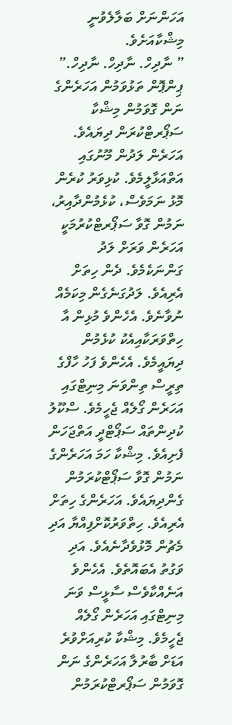އަހަންނަށް ބަލާލެވުނީ މިޝްކާއަށެވެ.
” ނާދިހް. ނާދިހް. ނާދިހް.” ޕިންޕޮން ތަޅުވަމުން އަހަރެންގެ ނަން ގޮވަމުން މިޝްކާ ސަޕޯރޓްކުރަން ދިޔައެވެ.
އަހަރެން ލަދުން މޫނުގައި އަތްއަޅާލީމެވެ. ކުޅިވަރު ކުރެން މޮޅު ނަމަވެސް، ކުޅެމުންދާއިރު، ނަމުން ގޮވާ ސަޕޯރޓްކުރުމަކީ އަހަރެން ވަރަށް ލަދު ގަންނަކެމެވެ. ދެން ހިތަށް އެރިއެވެ. ލަދުގަނެގެން މިކަމެއް ނުވާނެވެ. އެހެންވެ މުޅިން އާ ހިތްވަރަކާއިއެކު ކުޅެމުން ދިޔައީމެވެ. އެހެންވެ ފަހު ހާފްގެ ތިރީސް ތިންވަނަ މިނިޓްގައި އަހަރެން ގޯލެއް ޖެހީމެވެ. ސްކޫލު ކުދިންތައް ސަޕޯޓްދީ އަތްޖަހަން ފެށިއެވެ. މިޝްކާ ހަމަ އަހަރެންގެ ނަމުން ގޮވާ ސަޕޯޓްކުރަމުން ގެންދިޔައެވެ. އަހަރެންގެ ހިތަށް އެރިއެވެ. ހިތްވަރުކޮށްފިއްޔާ އަދި މެޗުން މޮޅުވެދާނެއެވެ. އަދި ވަގުތު އެބައޮތެވެ. އެހެންވެ އަނެއްކާވެސް ސާޅީސް ވަނަ މިނިޓްގައި އަހަރެން ގޯލެއް ޖެހީމެވެ. މިޝްކާ ކުރިއަށްވުރެ އަޑަށް ބާރުލާ އަހަރެންގެ ނަން ގޮވަމުން ސަޕޯރޓްކުރަމުން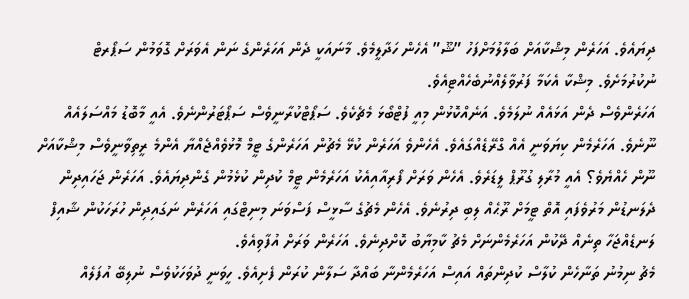ދިޔައެވެ. އަހަރެން މިޝްކާއަށް ބަލާލުމަށްފަހު ”ޝޫ” އެހެން ހަދާލީމެވެ. މާނައަކީ ދެން އަހަރެންގެ ނަން އެވަރަށް ގޮވަމުން ސަޕޯރޓް ނުކުރުމަށެވެ. މިޝްކާ އެކަމާ ފަރުވާލެއްނުބެހެއްޓިއެވެ.
އަހަރެންވެސް ދެން އަޅައެއް ނުލަމެވެ. އަނެއްކޮޅުން މިއީ ފުޓްބޯޅަ މެޗެކެވެ. ސަޕޯޓްކުރާނީވެސް ސަޕޯޓަރުންނެވެ. އެއީ މާބޮޑު މައްސަލައެއް ނޫނެވެ. އަހަރެމެން ކިޔަވަނީ އެއް ގްރޭޑެއްގައެވެ. އެހެންވެ އަހަރެން ކުޅޭ މެޗުން އަހަރެންގެ ޓީމް މޮޅުވެއްޖެއްޔާ އެންމެ ރީތިވާނީވެސް މިޝްކާއަށް ނޫން ހެއްޔެވެ؟ އެއީ މުރާލި ގުރޫޕް ލީޑަރެވެ. އެހެން ވަރަށް ފޯރިއާއިއެކު އަހަރެމެން ޓީމް ކުދިން ކުޅެމުން ގެންދިޔައެވެ. އަހަރެން ޖަހައިދިން ދެލަނޑުން މަރުވެފައި އޮތް ޓީމަށް ރޫޙެއް ލިބި ދިރުނެވެ. އެހެން މެޗުގެ ސާޅީސް ފަސްވަނަ މިނިޓްގައި އަހަރެން ނަގައިދިން ހުރަހަކުން ޝާއިފް ލަނޑެއްޖަހާ ތިނެއް ދޭކުން އަހަރެމެންނަށް މެޗު ކާމިޔާބު ކޮށްދިނެވެ. އަހަރެން ވަރަށް އުފާވިއެވެ.
މެޗު ނިމުނު ތަނާހެން ކުލާސް ކުދިންތައް އައިސް އަހަރެމެންނާ ބައްދާ ސަލާން ކުރަން ފެށިއެވެ. ހީވަނީ ދުވަހަކުވެސް ނުލިބޭ އުފަލެއް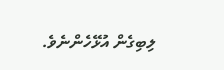ލިބިގެން އުޅޭހެންނެވެ.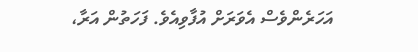އަހަރެންވެސް އެވަރަށް އުފާވިއެވެ. ފަހަތުން އަރާ،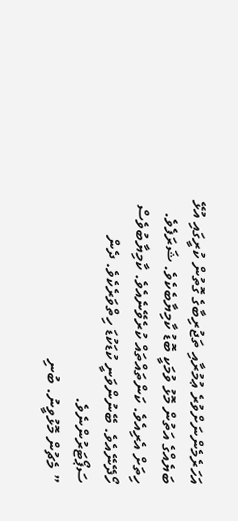އަހަރެމެންނަށްވުރެ ޢުމުރާއި ތަޖުރިބާގެ ގޮތުން ކުރީގައި އުޅޭ ބަޔެއްގެ އަތުން މޮޅު ވުމަކީ ބޮޑު ކާމިޔާބެކެވެ. ޝަރަފެވެ. ހިތަށް އެރިއެވެ. ކަންތައްތައް ކުރެވޭނެއެވެ. ކާމިޔާބުވެސް ހޯދޭނޭއެވެ. ބޭނުންވަނީ ކުޑަކުޑަ ހިތްވަރެކެވެ. ދެން ސަޕޯޓަރުންނެވެ.
” މެޗުން މޮޅުވީނު. ބުނި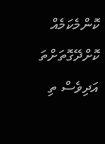ކޮންމެކަމެއް ކޮށްދޭގޮތަށްތަ އަދިވެސް ތި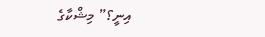އިނީ؟” މިޝްކާގެ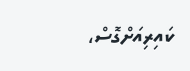ކައިރިއަށްގޮސް،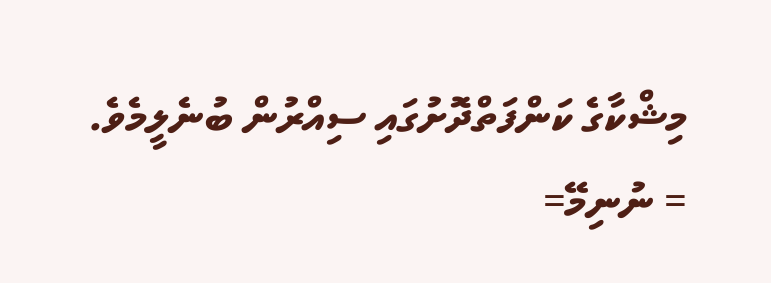މިޝްކާގެ ކަންފަތްދޮށުގައި ސިއްރުން ބުނެލީމެވެ.
= ނުނިމޭ=